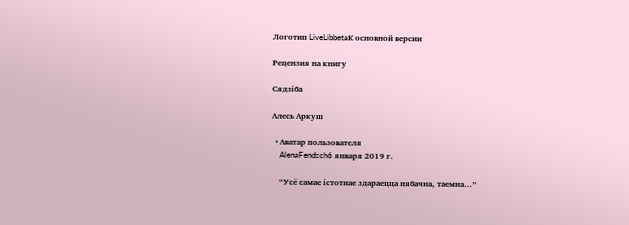Логотип LiveLibbetaК основной версии

Рецензия на книгу

Сядзіба

Алесь Аркуш

  • Аватар пользователя
    AlenaFendzch6 января 2019 г.

    “Усё самае істотнае здараецца нябачна, таемна…”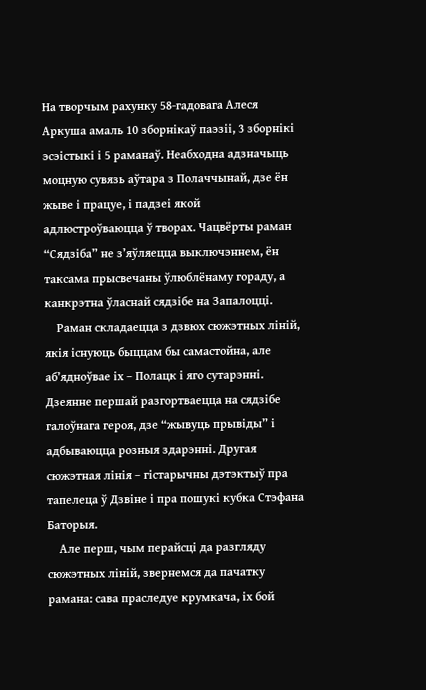На творчым рахунку 58-гадовага Алеся Аркуша амаль 10 зборнікаў паэзіі, 3 зборнікі эсэістыкі і 5 раманаў. Неабходна адзначыць моцную сувязь аўтара з Полаччынай, дзе ён жыве і працуе, і падзеі якой адлюстроўваюцца ў творах. Чацвёрты раман “Сядзіба” не з’яўляецца выключэннем, ён таксама прысвечаны ўлюблёнаму гораду, а канкрэтна ўласнай сядзібе на Запалоцці.
    Раман складаецца з дзвюх сюжэтных ліній, якія існуюць быццам бы самастойна, але аб’ядноўвае іх – Полацк і яго сутарэнні. Дзеянне першай разгортваецца на сядзібе галоўнага героя, дзе “жывуць прывіды” і адбываюцца розныя здарэнні. Другая сюжэтная лінія – гістарычны дэтэктыў пра тапелеца ў Дзвіне і пра пошукі кубка Стэфана Баторыя.
    Але перш, чым перайсці да разгляду сюжэтных ліній, звернемся да пачатку рамана: сава праследуе крумкача, іх бой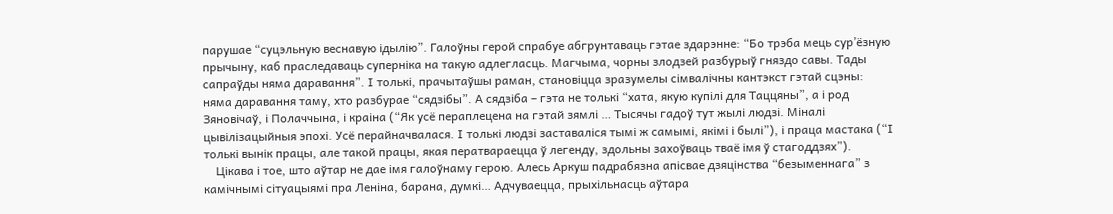парушае “суцэльную веснавую ідылію”. Галоўны герой спрабуе абгрунтаваць гэтае здарэнне: “Бо трэба мець сур’ёзную прычыну, каб праследаваць суперніка на такую адлегласць. Магчыма, чорны злодзей разбурыў гняздо савы. Тады сапраўды няма даравання”. І толькі, прачытаўшы раман, становіцца зразумелы сімвалічны кантэкст гэтай сцэны: няма даравання таму, хто разбурае “сядзібы”. А сядзіба – гэта не толькі “хата, якую купілі для Таццяны”, а і род Зяновічаў, і Полаччына, і краіна (“Як усё пераплецена на гэтай зямлі … Тысячы гадоў тут жылі людзі. Міналі цывілізацыйныя эпохі. Усё перайначвалася. І толькі людзі заставаліся тымі ж самымі, якімі і былі”), і праца мастака (“І толькі вынік працы, але такой працы, якая ператвараецца ў легенду, здольны захоўваць тваё імя ў стагоддзях”).
    Цікава і тое, што аўтар не дае імя галоўнаму герою. Алесь Аркуш падрабязна апісвае дзяцінства “безыменнага” з камічнымі сітуацыямі пра Леніна, барана, думкі… Адчуваецца, прыхільнасць аўтара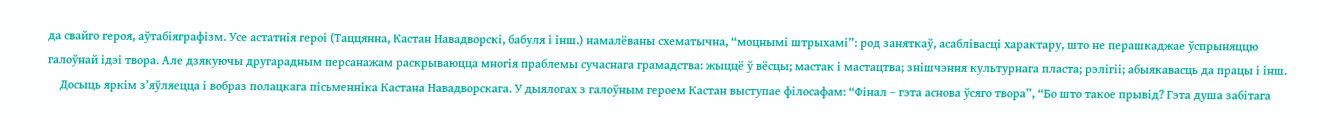да свайго героя, аўтабіяграфізм. Усе астатнія героі (Таццянна, Кастан Навадворскі, бабуля і інш.) намалёваны схематычна, “моцнымі штрыхамі”: род заняткаў, асаблівасці характару, што не перашкаджае ўспрыняццю галоўнай ідэі твора. Але дзякуючы другарадным персанажам раскрываюцца многія праблемы сучаснага грамадства: жыццё ў вёсцы; мастак і мастацтва; знішчэння культурнага пласта; рэлігіі; абыякавасць да працы і інш.
    Досыць яркім з’яўляецца і вобраз полацкага пісьменніка Кастана Навадворскага. У дыялогах з галоўным героем Кастан выступае філосафам: “Фінал – гэта аснова ўсяго твора”, “Бо што такое прывід? Гэта душа забітага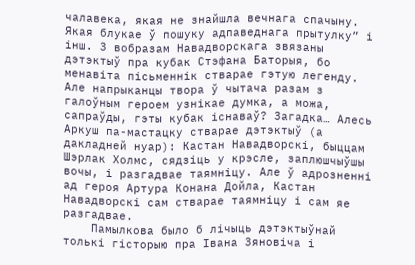чалавека, якая не знайшла вечнага спачыну. Якая блукае ў пошуку адпаведнага прытулку” і інш. З вобразам Навадворскага звязаны дэтэктыў пра кубак Стэфана Баторыя, бо менавіта пісьменнік стварае гэтую легенду. Але напрыканцы твора ў чытача разам з галоўным героем узнікае думка, а можа, сапраўды, гэты кубак існаваў? Загадка… Алесь Аркуш па-мастацку стварае дэтэктыў (а дакладней нуар): Кастан Навадворскі, быццам Шэрлак Холмс, сядзіць у крэсле, заплюшчыўшы вочы, і разгадвае таямніцу. Але ў адрозненні ад героя Артура Конана Дойла, Кастан Навадворскі сам стварае таямніцу і сам яе разгадвае.
    Памылкова было б лічыць дэтэктыўнай толькі гісторыю пра Івана Зяновіча і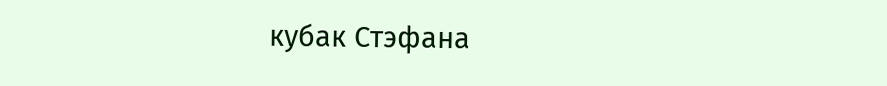кубак Стэфана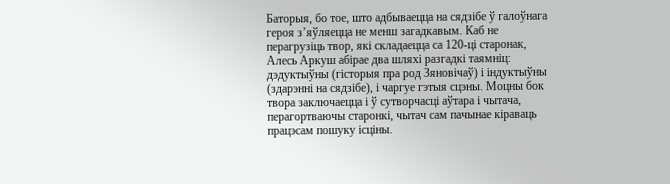Баторыя, бо тое, што адбываецца на сядзібе ў галоўнага героя з’яўляецца не менш загадкавым. Каб не перагрузіць твор, які складаецца са 120-ці старонак, Алесь Аркуш абірае два шляхі разгадкі таямніц: дэдуктыўны (гісторыя пра род Зяновічаў) і індуктыўны (здарэнні на сядзібе), і чаргуе гэтыя сцэны. Моцны бок твора заключаецца і ў сутворчасці аўтара і чытача, перагортваючы старонкі, чытач сам пачынае кіраваць працэсам пошуку ісціны.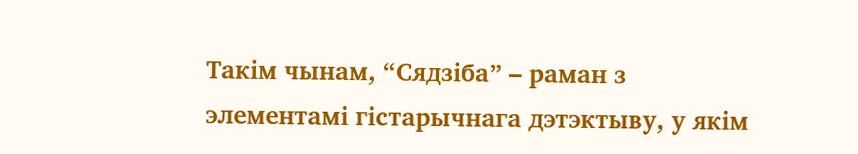Такім чынам, “Сядзіба” – раман з элементамі гістарычнага дэтэктыву, у якім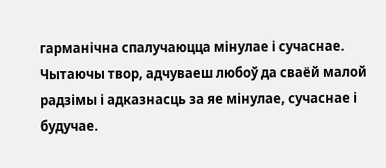гарманічна спалучаюцца мінулае і сучаснае. Чытаючы твор, адчуваеш любоў да сваёй малой радзімы і адказнасць за яе мінулае, сучаснае і будучае.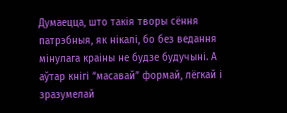Думаецца, што такія творы сёння патрэбныя, як нікалі, бо без ведання мінулага краіны не будзе будучыні. А аўтар кнігі “масавай” формай, лёгкай і зразумелай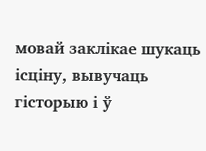мовай заклікае шукаць ісціну, вывучаць гісторыю і ў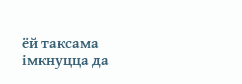ёй таксама імкнуцца да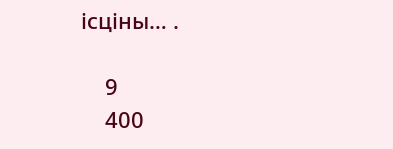ісціны… .

    9
    400